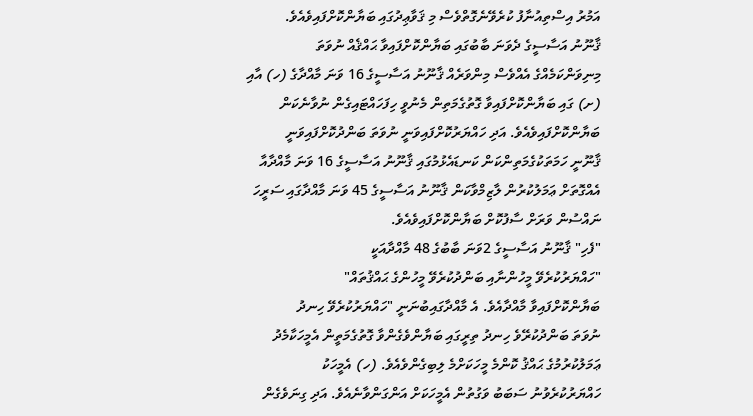އަމުރު އިސްތިއުނާފު ކުރެވޭނެގޮތްވެސް މި ޤަވާޢިދުގައި ބަޔާންކޮށްފައިވެއެވެ.
ޤާނޫނު އަސާސީގެ ދެވަނަ ބާބުގައި ބަޔާންކޮށްފައިވާ ޙައްޤެއް ނުވަތަ
މިނިވަންކަމެއްގެ އެއްވެސް މިންވަރެއް ޤާނޫނު އަސާސީގެ 16 ވަނަ މާއްދާގެ (ހ) އާއި
(ށ) ގައި ބަޔާންކޮށްފައިވާ ގޮތުގެމަތިން މެނުވީ ހިފަހައްޓައިގެން ނުވާނެކަން
ބަޔާންކޮށްފައިވެއެވެ. އަދި ހައްޔަރުކޮށްފައިވަނީ ނުވަތަ ބަންދުކޮށްފައިވަނީ
ޤާނޫނީ ހަމަތަކުގެމަތިންކަން ކަނޑައެޅުމުގައި ޤާނޫނު އަސާސީގެ 16 ވަނަ މާއްދާއާ
އެއްގޮތަށް ޢަމަލުކުރުން ލާޒިމްވާކަން ޤާނޫނު އަސާސީގެ 45 ވަނަ މާއްދާގައި ސަރީހަ
ނައްސުން ވަރަށް ސާފުކޮށް ބަޔާންކޮށްފައިވެއެވެ.
"ފެހި" ޤާނޫނު އަސާސީގެ 2ވަނަ ބާބުގެ 48 މާއްދާއަކީ
"ހައްޔަރުކުރެވޭ މީހުންނާއި ބަންދުކުރެވޭ މީހުންގެ ޙައްޤުތައް"
ބަޔާންކޮށްފައިވާ މާއްދާއެވެ. އެ މާއްދާގައިބުނަނީ "ހައްޔަރުކުރެވޭ ހިނދު
ނުވަތަ ބަންދުކުރޭވެ ހިނދު ތިރީގައި ބަޔާންވެގެންވާ ގޮތުގެމަތީން އެމީހަކާމެދު
ޢަމަލުކުރުމުގެ ޙައްޤު ކޮންމެ މީހަކަށްމެ ލިބިގެންވެއެވެ. (ހ) އެމީހަކު
ހައްޔަރުކުރެވުނު ސަބަބު ވަގުތުން އެމީހަކަށް އަންގަންވާނެއެވެ. އަދި ގިނަވެގެން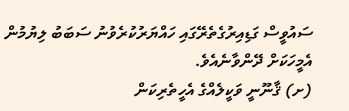ސައުވީސް ގަޑިއިރުގެތެރޭގައި ހައްޔަރުކުރެވުނު ސަބަބު ލިޔުމުން އެމީހަކަށް ދޭންވާނެއެވެ.
(ށ) ޤާނޫނީ ވަކީލެއްގެ އެހީތެރިކަން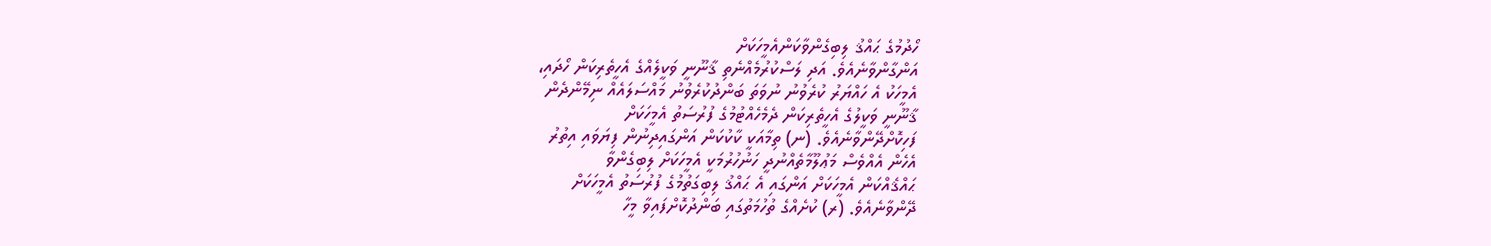ހޯދުމުގެ ޙައްޤު ލިބިގެންވާކަންއެމީހަކަށް
އަންގާންވާނެއެވެ. އަދި ލަސްކުރުމެއްނެތި ޤާނޫނީ ވަކީލެއްގެ އެހީތެރިކަން ހޯދައި،
އެމީހަކު އެ ހައްޔަރު ކުރެވުނު ނުވަތަ ބަންދުކުރެވުނު މައްސަލައެއް ނިމޭންދެން
ޤާނޫނީ ވަކީލުގެ އެހީތެރިކަން ދެމެހެއްޓުމުގެ ފުރުސަތު އެމީހަކަށް
ފަހިކޮށްދޭންވާނެއެވެ. (ނ) ތިމާއަކީ ކާކުކަން އަންގައިދިނުން ފިޔަވައި އިތުރު
އެހެން އެއްވެސް މަޢުލޫމާތެއްނުދީ ހަނުހުރުމަކީ އެމީހަކަށް ލިބިގެންވާ
ޙައްޤެއްކަން އެމީހަކަށް އަންގައި އެ ޙައްޤު ލިބިގަތުމުގެ ފުރުސަތު އެމީހަކަށް
ދޭންވާނެއެވެ. (ރ) ކުށެއްގެ ތުހުމަތުގައި ބަންދުކޮށްފައިވާ މީހާ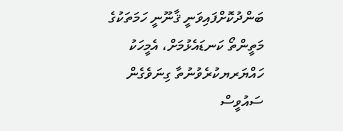ބަންދުކޮށްފައިވަނީ ޤާނޫނީ ހަމަތަކުގެ މަތީންތޯ ކަނޑައެޅުމަށް، އެމީހަކު
ހައްޔަރޔކުރެވުނުތާ ގިނަވެގެން ސައުވީސް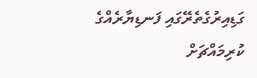ގަޑިއިރުގެތެރޭގައި ފަނޑިޔާރެއްގެ
ކުރިމައްޗަށް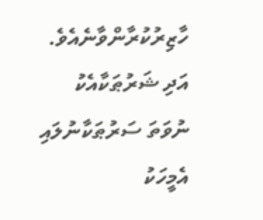ހާޒިރުކުރާންވާނެއެވެ. އަދި ޝަރުޠަކާއެކު ނުވަތަ ސަރުޠަކާނުލައި
އެމީހަކު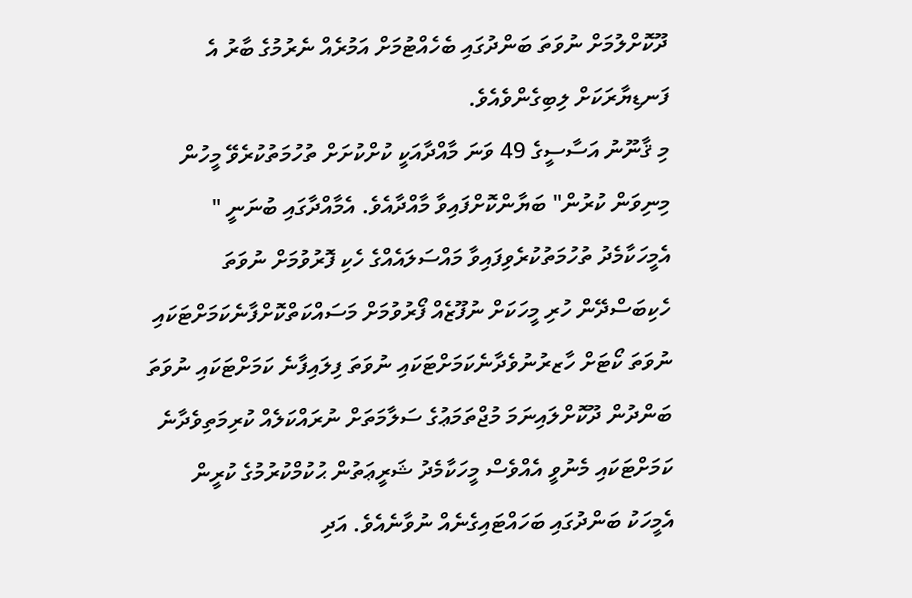ދޫކޮށްލުމަށް ނުވަތަ ބަންދުގައި ބެހެއްޓުމަށް އަމުރެއް ނެރުމުގެ ބާރު އެ
ފަނޑިޔާރަކަށް ލިބިގެންވެއެވެ.
މި ޤާނޫނު އަސާސީގެ 49 ވަނަ މާއްދާއަކީ ކުށްކުށަށް ތުހުމަތުކުރެވޭ މީހުން
މިނިވަން ކުރުން" ބަޔާންކޮށްފައިވާ މާއްދާއެވެ. އެމާއްދާގައި ބުނަނީ "
އެމީހަކާމެދު ތުހުމަތުކުރެވިފައިވާ މައްސަލައެއްގެ ހެކި ފޮރުވުމަށް ނުވަތަ
ހެކިބަސްދޭން ހުރި މީހަކަށް ނުފޫޒެއް ފޯރުވުމަށް މަސައްކަތްކޮށްފާނެކަމަށްޓަކައި
ނުވަތަ ކޯޓަށް ހާޒރުނުވެދާނެކަމަށްޓަކައި ނުވަތަ ފިލައިފާނެ ކަމަށްޓަކައި ނުވަތަ
ބަންދުން ދޫކޮށްލައިނަމަ މުޖްތަމަޢުގެ ސަލާމަތަށް ނުރައްކަލެއް ކުރިމަތިވެދާނެ
ކަމަށްޓަކައި މެނުވީ އެއްވެސް މީހަކާމެދު ޝަރީޢަތުން ޙުކުމްކުރުމުގެ ކުރީން
އެމީހަކު ބަންދުގައި ބަހައްޓައިގެނެއް ނުވާނެއެވެ. އަދި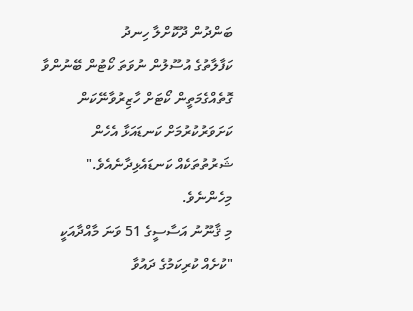ބަންދުން ދޫކޮށްލާ ހިނދު
ކަފާލާތުގެ އުސޫލުން ނުވަތަ ކޯޓުން ބޭނުންވާ ގޮތެއްގެމަތީން ކޯޓަށް ހާޒިރުވާނޭކަން
ކަށަވަރުކުރުމަށް ކަނޑައަޅާ އެހެން ޝަރުތުތަކެއް ކަނޑައެޅިދާނެއެވެ."
މިހެންނެވެ.
މި ޤާނޫނު އަސާސީގެ 51 ވަނަ މާއްދާއަކީ "ކުށެއް ކުރިކަމުގެ ދައުވާ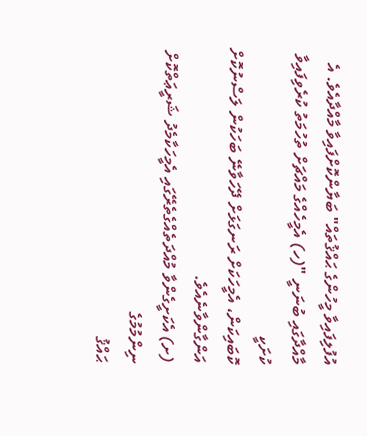އުފުލިފައިވާ މީހުންގެ ޙައްޤުތައް" ބަޔާންކޮށްފައިވާ މާއްދާއެވެ. އެ
މާއްދާގައި ބުނަނީ "(ހ) އެމީހެއްގެ މައްޗަށް ތުހުމަތު ކުރެވިފައިވާ ކުށަކީ
ކޮބައިކަން، އެމީހަކަށް ރަނގަޅަށް ދޭހަވާނޭ ބަހަކުން ލަސްނުކޮށް އަންގާންވާނެއެވެ.
(ށ) އެކަށީގެންވާ މުއްދަތެއްގެތެރޭގައި އެމީހަކާމެދު ޝަރީޢަތްކޮށް ނިންމުމުގެ
ޙައްޤު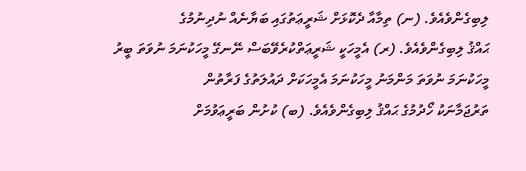ލިބިގެންވެއެވެ. (ނ) ތިމާއާ ދެކޮޅަށް ޝަރީޢަތުގައި ބަޔާނެއް ނުދިނުމުގެ
ޙައްޤު ލިބިގެންވެއެވެ. (ރ) އެމީހަކީ ޝަރީޢަތްކުރެވޭބަސް ނޭނގޭ މީހަކުނަމަ ނުވަތަ ބީރު
މީހަކުނަމަ ނުވަތަ މަންމަނު މީހަކުނަމަ އެމީހަކަށް ދައުލަތުގެ ފަރާތުން
ތަރުޖަމާނަކު ހޯދުމުގެ ޙައްޤު ލިބިގެންވެއެވެ. (ބ) ކުށުން ބަރީޢަވުމަށް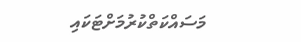މަސައްކަތްކުރުމަށްޓަކައި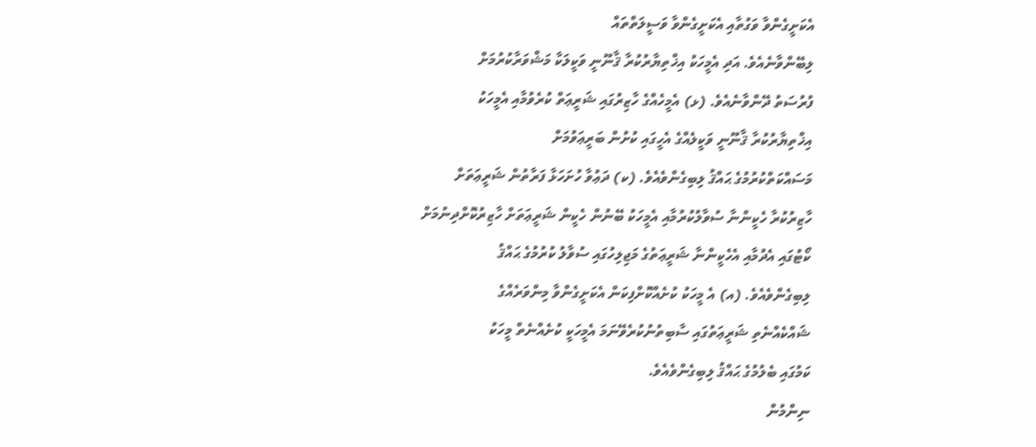އެކަށީގެންވާ ވަގުތާއި އެކަށީގެންވާ ވަސީލަތްތައް
ލިބޭންވާނެއެވެ. އަދި އެމީހަކު އިޚްތިޔާރުކުރާ ޤާނޫނީ ވަކީލަކާ މަޝްވަރާކުރުމަށް
ފުރުސަތު ދޭންވާނެއެވެ. (ޅ) އެމީހެއްގެ ހާޒިރުގައި ޝަރީޢަތް ކުރެވުމާއި އެމީހަކު
އިޚްތިޔާރުކުރާ ޤާނޫނީ ވަކީލެއްގެ އެހީގައި ކުށުން ބަރީޢަވުމަށް
މަސައްކަތްކުރުމުގެ ޙައްޤު ލިބިގެންވެއެވެ. (ކ) ދަޢުވާ ހުށަހަޅާ ފަރާތުން ޝަރީޢަތަށް
ހާޒިރުކުރާ ހެކީންނާ ސުވާލުކުރުމާއި އެމީހަކު ބޭނުން ހެކީން ޝަރީޢަތަށް ހާޒިރުކޮށްދިނުމަށް
ކޯޓުގައި އެދުމާއި އެހެކީންނާ ޝަރީޢަތުގެ މަޖިލިހުގައި ސުވާލު ކުރުމުގެ ޙައްޤު
ލިބިގެންވެއެވެ. (އ) އެ މީހަކު ކުށެއްކޮށްފިކަން އެކަށީގެންވާ މިންވަރެއްގެ
ޝައްކެއްނެތި ޝަރީޢަތުގައި ސާބިތުނުކުރެވޭނަމަ އެމީހަކީ ކުށެއްނެތް މީހަކު
ކަމުގައި ބެލުމުގެ ޙައްޤު ލިބިގެންވެއެވެ.
ނިންމުން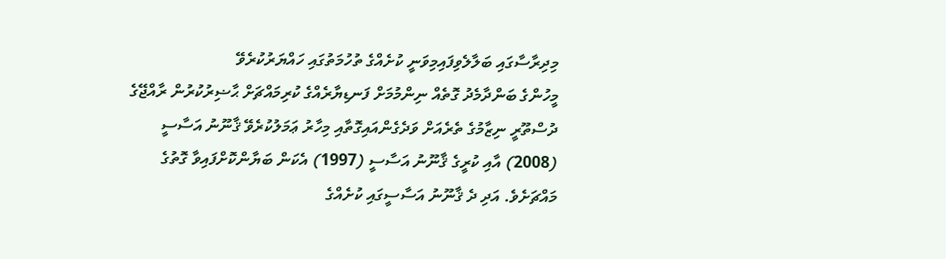މިދިރާސާގައި ބަލާލެވިފައިމިވަނީ ކުށެއްގެ ތުހުމަތުގައި ހައްޔަރުކުރެވޭ
މީހުންގެ ބަންދާމެދު ގޮތެއް ނިންމުމަށް ފަނޑިޔާރެއްގެ ކުރިމައްޗަށް ޙާޟިރުކުރުން ރާއްޖޭގެ
ދުސްތޫރީ ނިޒާމުގެ ތެރެއަށް ވަދެގެންއައިގޮތާއި މިހާރު ޢަމަލުކުރެވޭ ޤާނޫނު އަސާސީ
(2008) އާއި ކުރީގެ ޤާނޫނު އަސާސީ (1997) އެކަން ބަޔާންކޮށްފައިވާ ގޮތުގެ
މައްޗަށެވެ. އަދި ދެ ޤާނޫނު އަސާސީގައި ކުށެއްގެ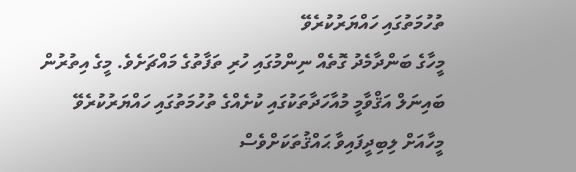ތުހުމަތުގައި ހައްޔަރުކުރެވޭ
މީހާގެ ބަންދާމެދު ގޮތެއް ނިންމުގައި ހުރި ތަފާތުގެ މައްޗަށެވެ. މީގެ އިތުރުން
ބައިނަލް އަޤްވާމީ މުއާހަދާތަކުގައި ކުށެއްގެ ތުހުމަތުގައި ހައްޔަރުކުރެވޭ
މީހާއަށް ލިބިދީފައިވާ ޙައްޤުތަކަށްވެސް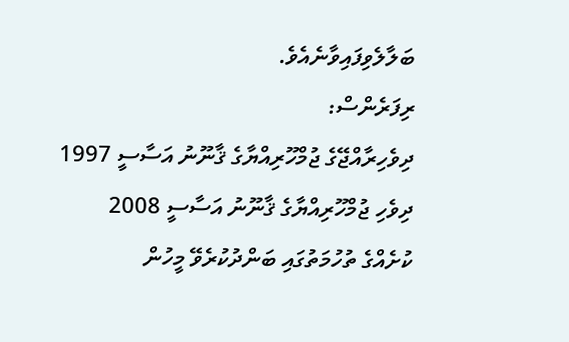ބަލާލެވިފައިވާނެއެވެ.
ރިފަރެންސް:
ދިވެހިރާއްޖޭގެ ޖުމްހޫރިއްޔާގެ ޤާނޫނު އަސާސީ 1997
ދިވެހި ޖުމްހޫރިއްޔާގެ ޤާނޫނު އަސާސީ 2008
ކުށެއްގެ ތުހުމަތުގައި ބަންދުކުރެވޭ މީހުން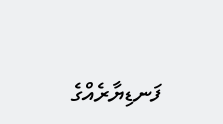ފަނޑިޔާރެއްގެ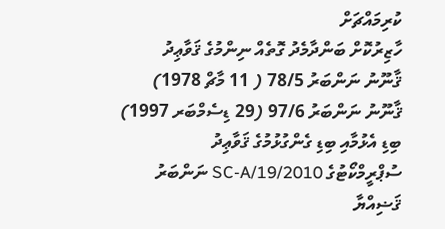ކުރިމައްޗަށް
ހާޒިރުކޮށް ބަންދާމެދު ގޮތެއް ނިންމުގެ ޤަވާޢިދު
ޤާނޫނު ނަންބަރު 78/5 ( 11 މާޗް 1978)
ޤާނޫނު ނަންބަރު 97/6 (29 ޑިސެމްބަރ 1997)
ބިޑި އެޅުމާއި ބިޑި ގެންގުޅުމުގެ ޤަވާޢިދު
ސުޕްރީމްކޯޓުގެ 2010/SC-A/19 ނަންބަރު
ޤަޟިއްޔާ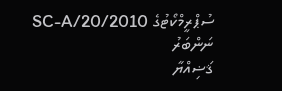ސުޕްރީމްކޯޓުގެ 2010/SC-A/20 ނަންބަރު
ޤަޟިއްޔާ